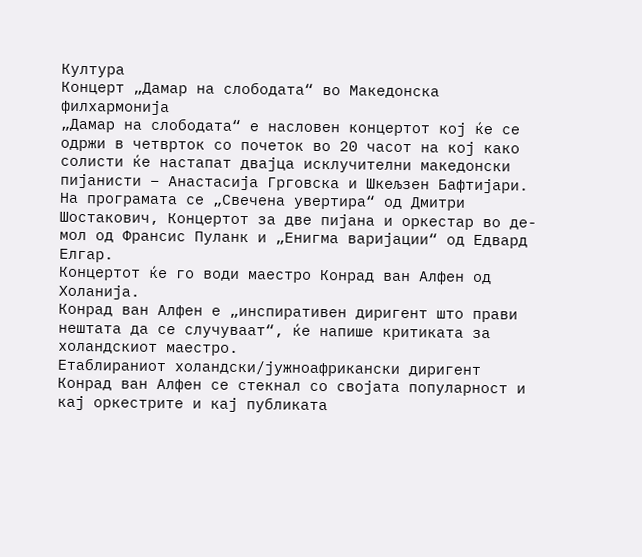Култура
Концерт „Дамар на слободата“ во Македонска филхармонија
„Дамар на слободата“ е насловен концертот кој ќе се одржи в четврток со почеток во 20 часот на кој како солисти ќе настапат двајца исклучителни македонски пијанисти – Анастасија Грговска и Шкељзен Бафтијари. На програмата се „Свечена увертира“ од Дмитри Шостакович, Концертот за две пијана и оркестар во де-мол од Франсис Пуланк и „Енигма варијации“ од Едвард Елгар.
Концертот ќе го води маестро Конрад ван Алфен од Холанија.
Конрад ван Алфен е „инспиративен диригент што прави нештата да се случуваат“, ќе напише критиката за холандскиот маестро.
Етаблираниот холандски/јужноафрикански диригент Конрад ван Алфен се стекнал со својата популарност и кај оркестрите и кај публиката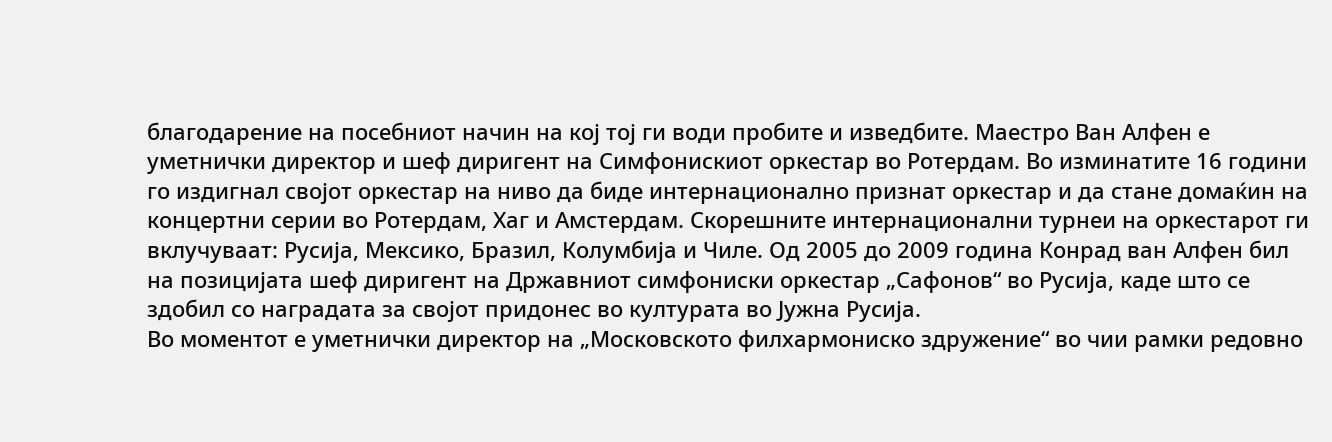благодарение на посебниот начин на кој тој ги води пробите и изведбите. Маестро Ван Алфен е уметнички директор и шеф диригент на Симфонискиот оркестар во Ротердам. Во изминатите 16 години го издигнал својот оркестар на ниво да биде интернационално признат оркестар и да стане домаќин на концертни серии во Ротердам, Хаг и Амстердам. Скорешните интернационални турнеи на оркестарот ги вклучуваат: Русија, Мексико, Бразил, Колумбија и Чиле. Од 2005 до 2009 година Конрад ван Алфен бил на позицијата шеф диригент на Државниот симфониски оркестар „Сафонов“ во Русија, каде што се здобил со наградата за својот придонес во културата во Јужна Русија.
Во моментот е уметнички директор на „Московското филхармониско здружение“ во чии рамки редовно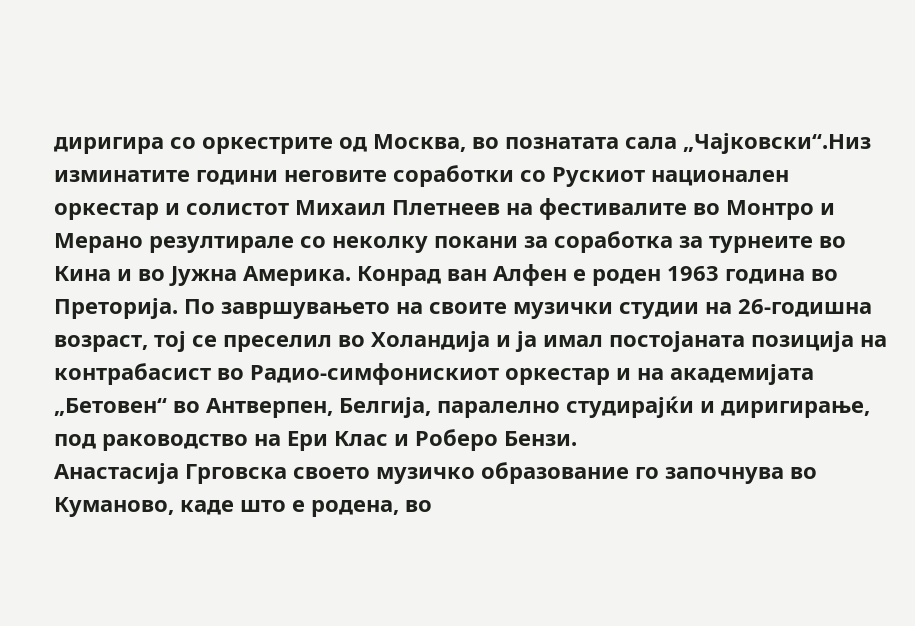диригира со оркестрите од Москва, во познатата сала „Чајковски“.Низ изминатите години неговите соработки со Рускиот национален оркестар и солистот Михаил Плетнеев на фестивалите во Монтро и Мерано резултирале со неколку покани за соработка за турнеите во Кина и во Јужна Америка. Конрад ван Алфен е роден 1963 година во Преторија. По завршувањето на своите музички студии на 26-годишна возраст, тој се преселил во Холандија и ја имал постојаната позиција на контрабасист во Радио-симфонискиот оркестар и на академијата „Бетовен“ во Антверпен, Белгија, паралелно студирајќи и диригирање, под раководство на Ери Клас и Роберо Бензи.
Анастасија Грговска своето музичко образование го започнува во Куманово, каде што е родена, во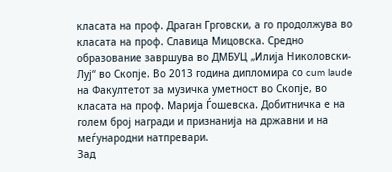класата на проф. Драган Грговски, а го продолжува во класата на проф. Славица Мицовска. Средно образование завршува во ДМБУЦ „Илија Николовски-Луј“ во Скопје. Во 2013 година дипломира со cum laude на Факултетот за музичка уметност во Скопје, во класата на проф. Марија Ѓошевска. Добитничка е на голем број награди и признанија на државни и на меѓународни натпревари.
Зад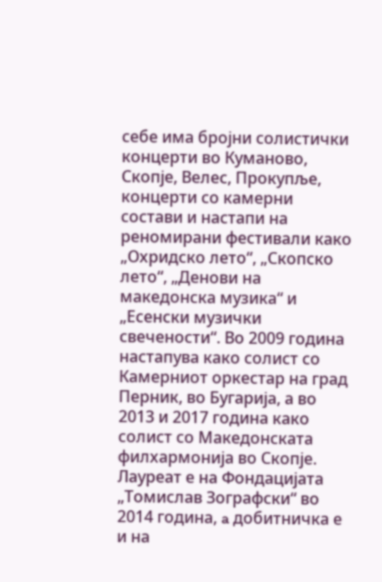себе има бројни солистички концерти во Куманово, Скопје, Велес, Прокупље, концерти со камерни состави и настапи на реномирани фестивали како „Охридско лето“, „Скопско лето“, „Денови на македонска музика“ и „Есенски музички свечености“. Во 2009 година настапува како солист со Камерниот оркестар на град Перник, во Бугарија, а во 2013 и 2017 година како солист со Македонската филхармонија во Скопје. Лауреат е на Фондацијата „Томислав Зографски“ во 2014 година, a добитничка е и на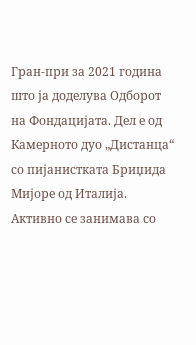Гран-при за 2021 година што ја доделува Одборот на Фондацијата. Дел е од Камерното дуо „Дистанца“ со пијанистката Бриџида Мијоре од Италија. Активно се занимава со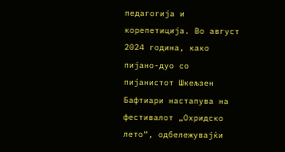педагогија и корепетиција. Во август 2024 година, како пијано-дуо со пијанистот Шкељзен Бафтиари настапува на фестивалот „Охридско лето“, одбележувајќи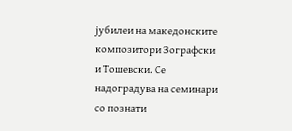јубилеи на македонските композитори Зографски и Тошевски. Се надоградува на семинари со познати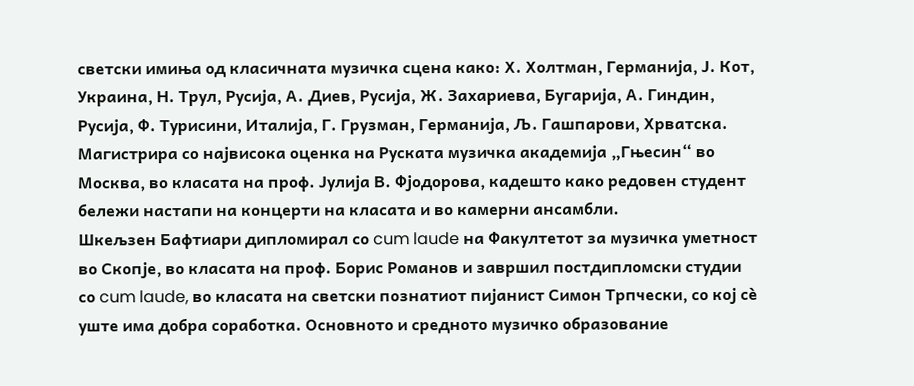светски имиња од класичната музичка сцена како: Х. Холтман, Германија, Ј. Кот, Украина, Н. Трул, Русија, А. Диев, Русија, Ж. Захариева, Бугарија, А. Гиндин, Русија, Ф. Турисини, Италија, Г. Грузман, Германија, Љ. Гашпарови, Хрватска. Магистрира со највисока оценка на Руската музичка академија „Гњесин“ во Москва, во класата на проф. Јулија В. Фјодорова, кадешто како редовен студент бележи настапи на концерти на класата и во камерни ансамбли.
Шкељзен Бафтиари дипломирал со cum laude на Факултетот за музичка уметност во Скопје, во класата на проф. Борис Романов и завршил постдипломски студии со cum laude, во класата на светски познатиот пијанист Симон Трпчески, со кој сѐ уште има добра соработка. Основното и средното музичко образование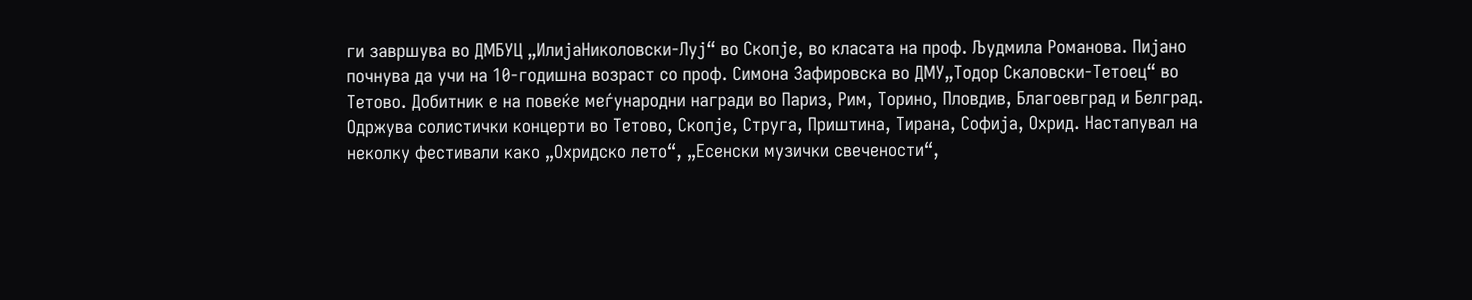ги завршува во ДМБУЦ „ИлијаНиколовски-Луј“ во Скопје, во класата на проф. Људмила Романова. Пијано почнува да учи на 10-годишна возраст со проф. Симона Зафировска во ДМУ„Тодор Скаловски-Тетоец“ во Тетово. Добитник е на повеќе меѓународни награди во Париз, Рим, Торино, Пловдив, Благоевград и Белград. Одржува солистички концерти во Тетово, Скопје, Струга, Приштина, Тирана, Софија, Охрид. Настапувал на неколку фестивали како „Охридско лето“, „Есенски музички свечености“,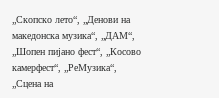„Скопско лето“, „Денови на македонска музика“, „ДАМ“, „Шопен пијано фест“, „Косово камерфест“, „РеМузика“, „Сцена на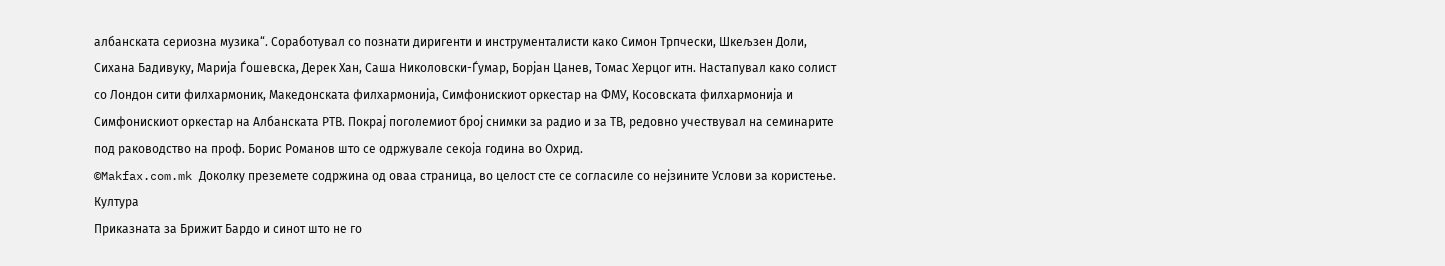албанската сериозна музика“. Соработувал со познати диригенти и инструменталисти како Симон Трпчески, Шкељзен Доли, Сихана Бадивуку, Марија Ѓошевска, Дерек Хан, Саша Николовски-Ѓумар, Борјан Цанев, Томас Херцог итн. Настапувал како солист со Лондон сити филхармоник, Македонската филхармонија, Симфонискиот оркестар на ФМУ, Косовската филхармонија и Симфонискиот оркестар на Албанската РТВ. Покрај поголемиот број снимки за радио и за ТВ, редовно учествувал на семинарите под раководство на проф. Борис Романов што се одржувале секоја година во Охрид.
©Makfax.com.mk Доколку преземете содржина од оваа страница, во целост сте се согласиле со нејзините Услови за користење.
Култура
Приказната за Брижит Бардо и синот што не го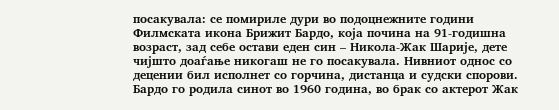посакувала: се помириле дури во подоцнежните години
Филмската икона Брижит Бардо, која почина на 91-годишна возраст, зад себе остави еден син – Никола-Жак Шарије, дете чијшто доаѓање никогаш не го посакувала. Нивниот однос со децении бил исполнет со горчина, дистанца и судски спорови.
Бардо го родила синот во 1960 година, во брак со актерот Жак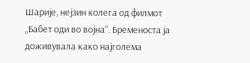Шарије, нејзин колега од филмот „Бабет оди во војна“. Бременоста ја доживувала како најголема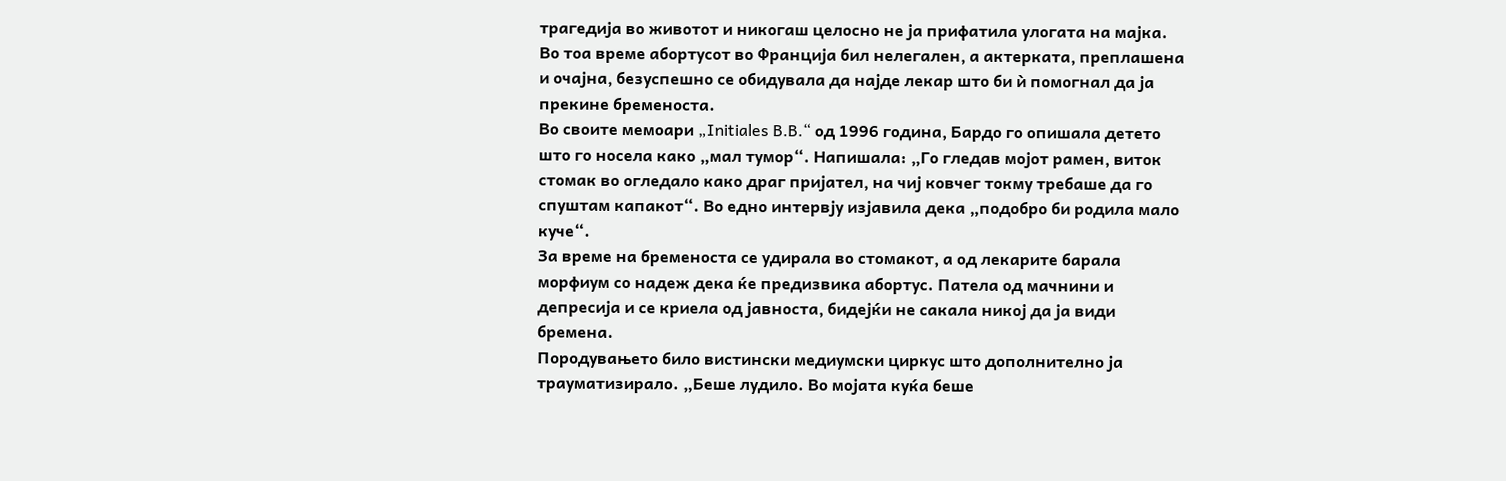трагедија во животот и никогаш целосно не ја прифатила улогата на мајка. Во тоа време абортусот во Франција бил нелегален, а актерката, преплашена и очајна, безуспешно се обидувала да најде лекар што би ѝ помогнал да ја прекине бременоста.
Во своите мемоари „Initiales B.B.“ од 1996 година, Бардо го опишала детето што го носела како „мал тумор“. Напишала: „Го гледав мојот рамен, виток стомак во огледало како драг пријател, на чиј ковчег токму требаше да го спуштам капакот“. Во едно интервју изјавила дека „подобро би родила мало куче“.
За време на бременоста се удирала во стомакот, а од лекарите барала морфиум со надеж дека ќе предизвика абортус. Патела од мачнини и депресија и се криела од јавноста, бидејќи не сакала никој да ја види бремена.
Породувањето било вистински медиумски циркус што дополнително ја трауматизирало. „Беше лудило. Во мојата куќа беше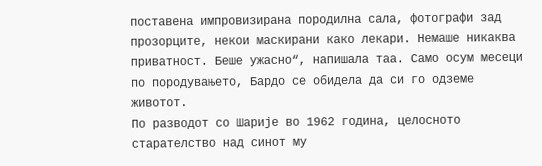поставена импровизирана породилна сала, фотографи зад прозорците, некои маскирани како лекари. Немаше никаква приватност. Беше ужасно“, напишала таа. Само осум месеци по породувањето, Бардо се обидела да си го одземе животот.
По разводот со Шарије во 1962 година, целосното старателство над синот му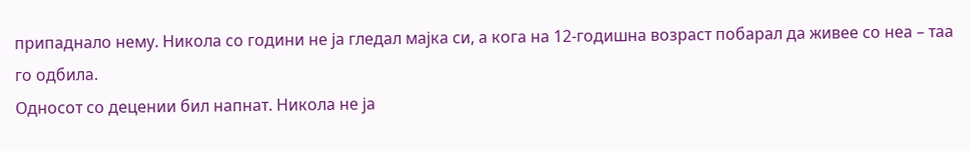припаднало нему. Никола со години не ја гледал мајка си, а кога на 12-годишна возраст побарал да живее со неа – таа го одбила.
Односот со децении бил напнат. Никола не ја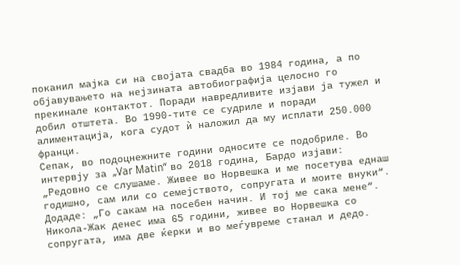поканил мајка си на својата свадба во 1984 година, а по објавувањето на нејзината автобиографија целосно го прекинале контактот. Поради навредливите изјави ја тужел и добил отштета. Во 1990-тите се судриле и поради алиментација, кога судот ѝ наложил да му исплати 250.000 франци.
Сепак, во подоцнежните години односите се подобриле. Во интервју за „Var Matin“ во 2018 година, Бардо изјави: „Редовно се слушаме. Живее во Норвешка и ме посетува еднаш годишно, сам или со семејството, сопругата и моите внуки“. Додаде: „Го сакам на посебен начин. И тој ме сака мене“.
Никола-Жак денес има 65 години, живее во Норвешка со сопругата, има две ќерки и во меѓувреме станал и дедо.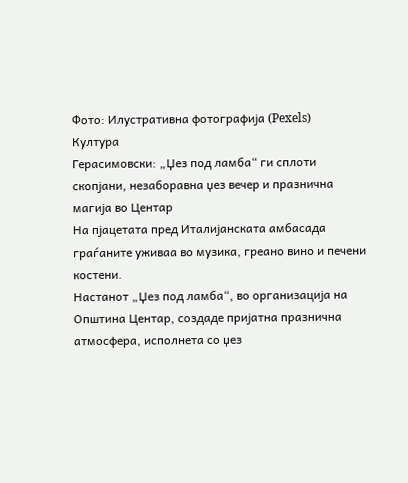Фото: Илустративна фотографија (Pexels)
Култура
Герасимовски: „Џез под ламба“ ги сплоти скопјани, незаборавна џез вечер и празнична магија во Центар
На пјацетата пред Италијанската амбасада граѓаните уживаа во музика, греано вино и печени костени.
Настанот „Џез под ламба“, во организација на Општина Центар, создаде пријатна празнична атмосфера, исполнета со џез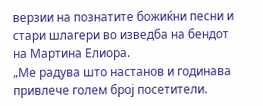верзии на познатите божиќни песни и стари шлагери во изведба на бендот на Мартина Елиора.
„Ме радува што настанов и годинава привлече голем број посетители.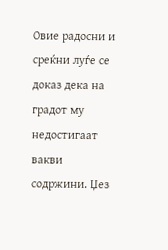Овие радосни и среќни луѓе се доказ дека на градот му недостигаат вакви содржини. Џез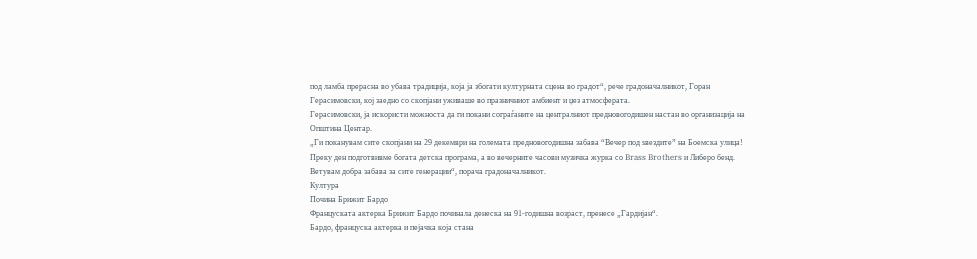под ламба прерасна во убава традиција, која ја збогати културната сцена во градот“, рече градоначалникот, Горан Герасимовски, кој заедно со скопјани уживаше во празничниот амбиент и џез атмосферата.
Герасимовски, ја искористи можноста да ги покани сограѓаните на централниот предновогодишен настан во организација на Општина Центар.
„Ги поканувам сите скопјани на 29 декември на големата предновогодишна забава “Вечер под ѕвездите” на Боемска улица! Преку ден подготвивме богата детска програма, а во вечерните часови музичка журка со Brass Brothers и Либеро бенд. Ветувам добра забава за сите генерации“, порача градоначалникот.
Култура
Почина Брижит Бардо
Француската актерка Брижит Бардо починала денеска на 91-годишна возраст, пренесе „Гардијан“.
Бардо, француска актерка и пејачка која стана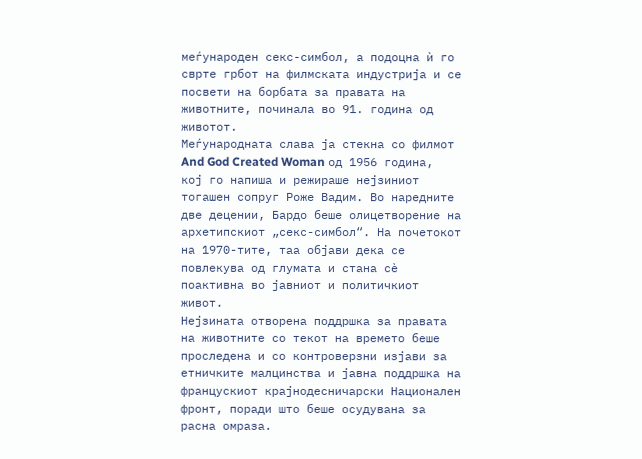меѓународен секс-симбол, а подоцна ѝ го сврте грбот на филмската индустрија и се посвети на борбата за правата на животните, починала во 91. година од животот.
Меѓународната слава ја стекна со филмот And God Created Woman од 1956 година, кој го напиша и режираше нејзиниот тогашен сопруг Роже Вадим. Во наредните две децении, Бардо беше олицетворение на архетипскиот „секс-симбол“. На почетокот на 1970-тите, таа објави дека се повлекува од глумата и стана сè поактивна во јавниот и политичкиот живот.
Нејзината отворена поддршка за правата на животните со текот на времето беше проследена и со контроверзни изјави за етничките малцинства и јавна поддршка на францускиот крајнодесничарски Национален фронт, поради што беше осудувана за расна омраза.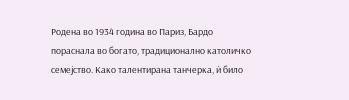Родена во 1934 година во Париз, Бардо пораснала во богато, традиционално католичко семејство. Како талентирана танчерка, ѝ било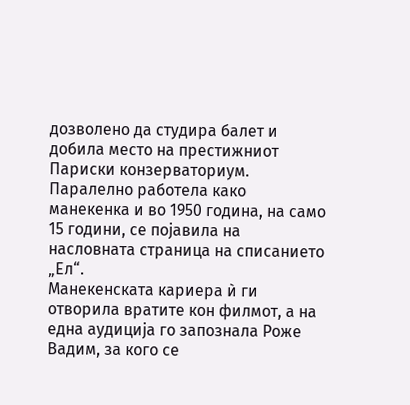дозволено да студира балет и добила место на престижниот Париски конзерваториум. Паралелно работела како манекенка и во 1950 година, на само 15 години, се појавила на насловната страница на списанието „Ел“.
Манекенската кариера ѝ ги отворила вратите кон филмот, а на една аудиција го запознала Роже Вадим, за кого се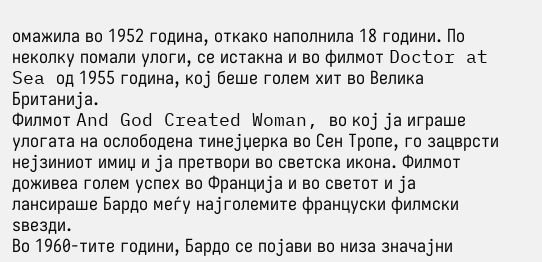омажила во 1952 година, откако наполнила 18 години. По неколку помали улоги, се истакна и во филмот Doctor at Sea од 1955 година, кој беше голем хит во Велика Британија.
Филмот And God Created Woman, во кој ја играше улогата на ослободена тинејџерка во Сен Тропе, го зацврсти нејзиниот имиџ и ја претвори во светска икона. Филмот доживеа голем успех во Франција и во светот и ја лансираше Бардо меѓу најголемите француски филмски ѕвезди.
Во 1960-тите години, Бардо се појави во низа значајни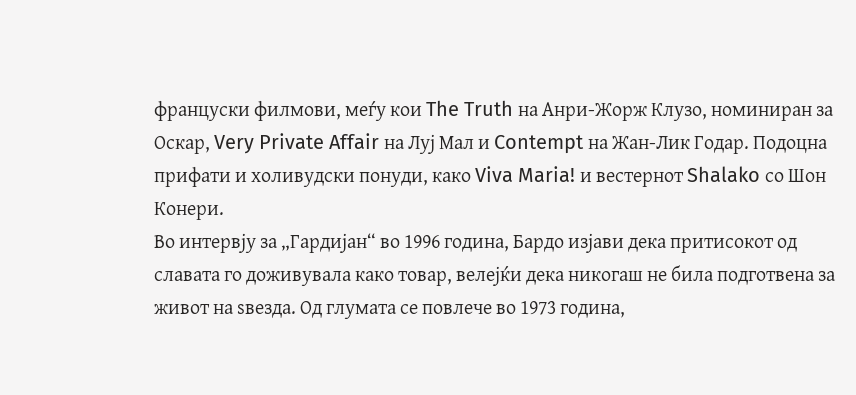француски филмови, меѓу кои The Truth на Анри-Жорж Клузо, номиниран за Оскар, Very Private Affair на Луј Мал и Contempt на Жан-Лик Годар. Подоцна прифати и холивудски понуди, како Viva Maria! и вестернот Shalako со Шон Конери.
Во интервју за „Гардијан“ во 1996 година, Бардо изјави дека притисокот од славата го доживувала како товар, велејќи дека никогаш не била подготвена за живот на ѕвезда. Од глумата се повлече во 1973 година,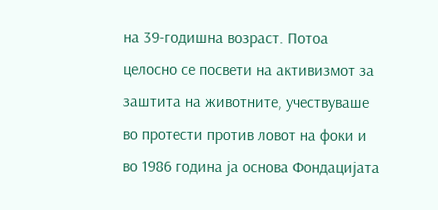на 39-годишна возраст. Потоа целосно се посвети на активизмот за заштита на животните, учествуваше во протести против ловот на фоки и во 1986 година ја основа Фондацијата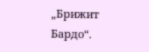„Брижит Бардо“.